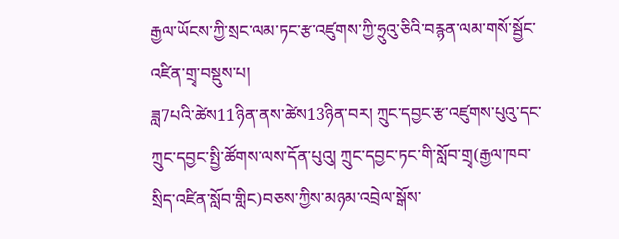རྒྱལ་ཡོངས་ཀྱི་སྲང་ལམ་ཏང་རྩ་འཛུགས་ཀྱི་ཧྲུའུ་ཅིའི་བརྙན་ལམ་གསོ་སྦྱོང་འཛིན་གྲྭ་བསྡུས་པ།
ཟླ7པའི་ཚེས11ཉིན་ནས་ཚེས13ཉིན་བར། ཀྲུང་དབྱང་རྩ་འཛུགས་པུའུ་དང་ཀྲུང་དབྱང་སྤྱི་ཚོགས་ལས་དོན་པུའུ། ཀྲུང་དབྱང་ཏང་གི་སློབ་གྲྭ(རྒྱལ་ཁབ་སྲིད་འཛིན་སློབ་གླིང)བཅས་ཀྱིས་མཉམ་འབྲེལ་སྒོས་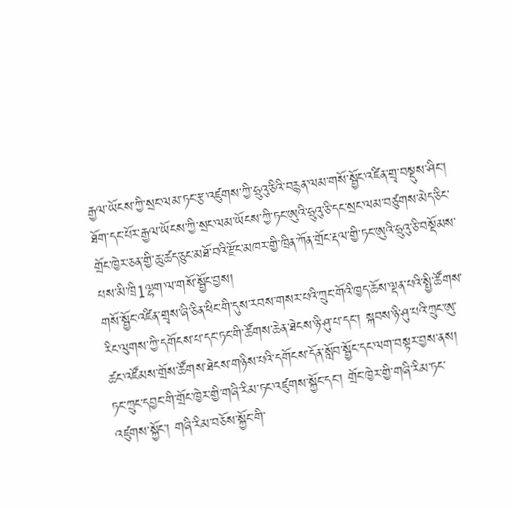རྒྱལ་ཡོངས་ཀྱི་སྲང་ལམ་ཏང་རྩ་འཛུགས་ཀྱི་ཧྲུའུ་ཅིའི་བརྙན་ལམ་གསོ་སྦྱོང་འཛིན་གྲྭ་བསྡུས་ཤིང་། ཐོག་དང་པོར་རྒྱལ་ཡོངས་ཀྱི་སྲང་ལམ་ཡོངས་ཀྱི་ཏང་ཨུའི་ཧྲུའུ་ཅི་དང་སྲང་ལམ་བཙུགས་མེད་ཅིང་གྲོང་ཁྱེར་ཅན་གྱི་ཆུ་ཚད་ཅུང་མཐོ་བའི་རྫོང་མཁར་གྱི་ཁྲིན་ཀོན་གྲོང་རྡལ་གྱི་ཏང་ཨུའི་ཧྲུའུ་ཅི་བསྡོམས་པས་མི་ཁྲི1ལྷག་ལ་གསོ་སྦྱོང་བྱས།
གསོ་སྦྱོང་འཛིན་གྲྭས་ཞི་ཅིན་ཕིང་གི་དུས་རབས་གསར་པའི་ཀྲུང་གོའི་ཁྱད་ཆོས་ལྡན་པའི་སྤྱི་ཚོགས་རིང་ལུགས་ཀྱི་དགོངས་པ་དང་ཏང་གི་ཚོགས་ཆེན་ཐེངས་ཉི་ཤུ་པ་དང་། སྐབས་ཉི་ཤུ་པའི་ཀྲུང་ཨུ་ཚང་འཛོམས་གྲོས་ཚོགས་ཐེངས་གཉིས་པའི་དགོངས་དོན་སློབ་སྦྱོང་དང་ལག་བསྟར་བྱས་ནས། ཏང་ཀྲུང་དབྱང་གི་གྲོང་ཁྱེར་གྱི་གཞི་རིམ་ཏང་འཛུགས་སྐྱོང་དང་། གྲོང་ཁྱེར་གྱི་གཞི་རིམ་ཏང་འཛུགས་སྐྱོང་། གཞི་རིམ་བཅོས་སྐྱོང་གི་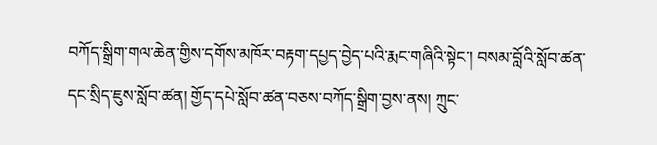བཀོད་སྒྲིག་གལ་ཆེན་གྱིས་དགོས་མཁོར་བརྟག་དཔྱད་བྱེད་པའི་རྨང་གཞིའི་སྟེང་། བསམ་བློའི་སློབ་ཚན་དང་སྲིད་ཇུས་སློབ་ཚན། གྱོད་དཔེ་སློབ་ཚན་བཅས་བཀོད་སྒྲིག་བྱས་ནས། ཀྲུང་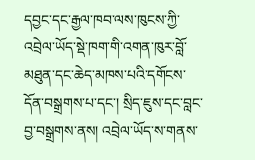དབྱང་དང་རྒྱལ་ཁབ་ལས་ཁུངས་ཀྱི་འབྲེལ་ཡོད་སྡེ་ཁག་གི་འགན་ཁུར་བློ་མཐུན་དང་ཆེད་མཁས་པའི་དགོངས་དོན་བསྒྲགས་པ་དང་། སྲིད་ཇུས་དང་བླང་བྱ་བསྒྲགས་ནས། འབྲེལ་ཡོད་ས་གནས་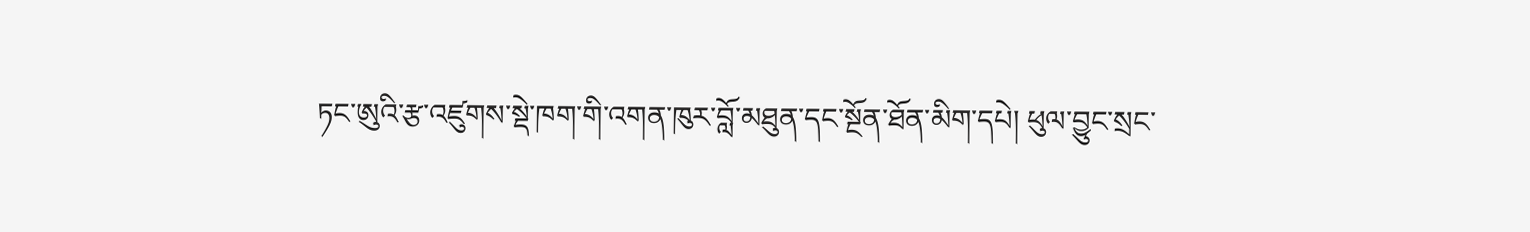ཏང་ཨུའི་རྩ་འཛུགས་སྡེ་ཁག་གི་འགན་ཁུར་བློ་མཐུན་དང་སྔོན་ཐོན་མིག་དཔེ། ཕུལ་བྱུང་སྲང་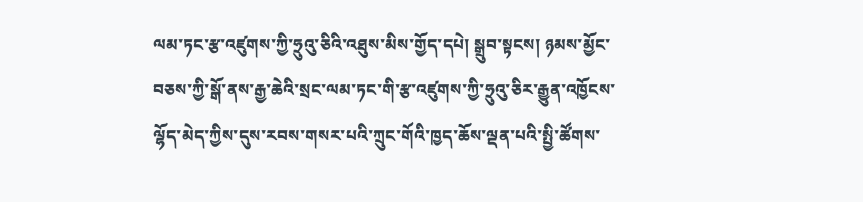ལམ་ཏང་རྩ་འཛུགས་ཀྱི་ཧྲུའུ་ཅིའི་འཐུས་མིས་གྱོད་དཔེ། སྒྲུབ་སྟངས། ཉམས་མྱོང་བཅས་ཀྱི་སྒོ་ནས་རྒྱ་ཆེའི་སྲང་ལམ་ཏང་གི་རྩ་འཛུགས་ཀྱི་ཧྲུའུ་ཅིར་རྒྱུན་འཁྱོངས་ལྷོད་མེད་ཀྱིས་དུས་རབས་གསར་པའི་ཀྲུང་གོའི་ཁྱད་ཆོས་ལྡན་པའི་སྤྱི་ཚོགས་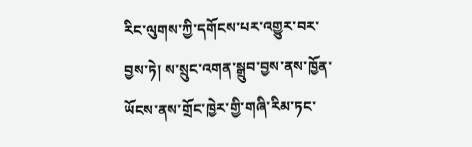རིང་ལུགས་ཀྱི་དགོངས་པར་འགྱུར་བར་བྱས་ཏེ། ས་སྲུང་འགན་སྒྲུབ་བྱས་ནས་ཁྱོན་ཡོངས་ནས་གྲོང་ཁྱེར་གྱི་གཞི་རིམ་ཏང་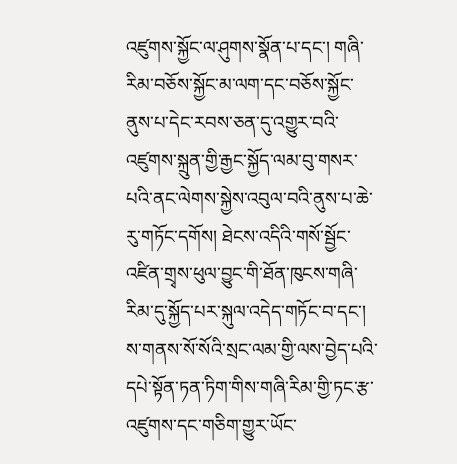འཛུགས་སྐྱོང་ལ་ཤུགས་སྣོན་པ་དང་། གཞི་རིམ་བཅོས་སྐྱོང་མ་ལག་དང་བཅོས་སྐྱོང་ནུས་པ་དེང་རབས་ཅན་དུ་འགྱུར་བའི་འཛུགས་སྐྲུན་གྱི་རྒྱང་སྐྱོད་ལམ་བུ་གསར་པའི་ནང་ལེགས་སྐྱེས་འབུལ་བའི་ནུས་པ་ཆེ་རུ་གཏོང་དགོས། ཐེངས་འདིའི་གསོ་སྦྱོང་འཛིན་གྲྭས་ཕུལ་བྱུང་གི་ཐོན་ཁུངས་གཞི་རིམ་དུ་སྐྱོད་པར་སྐུལ་འདེད་གཏོང་བ་དང་། ས་གནས་སོ་སོའི་སྲང་ལམ་གྱི་ལས་བྱེད་པའི་དཔེ་སྟོན་ཏན་ཏིག་གིས་གཞི་རིམ་གྱི་ཏང་རྩ་འཛུགས་དང་གཅིག་གྱུར་ཡོང་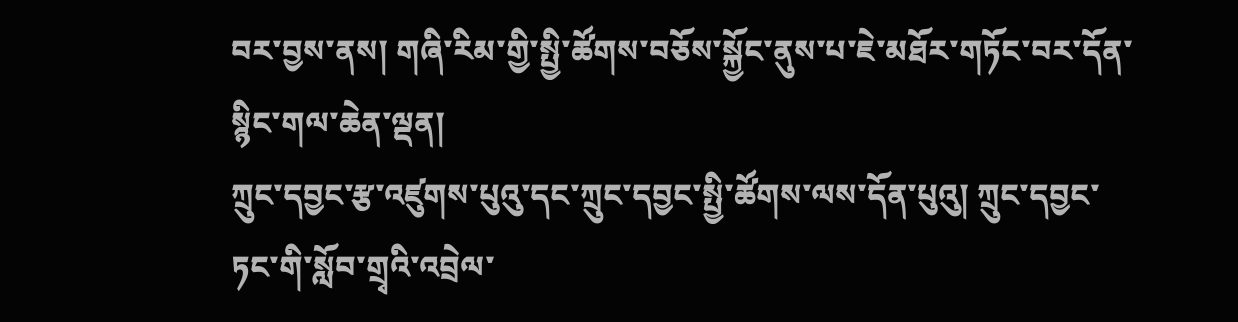བར་བྱས་ནས། གཞི་རིམ་གྱི་སྤྱི་ཚོགས་བཅོས་སྐྱོང་ནུས་པ་ཇེ་མཐོར་གཏོང་བར་དོན་སྙིང་གལ་ཆེན་ལྡན།
ཀྲུང་དབྱང་རྩ་འཛུགས་པུའུ་དང་ཀྲུང་དབྱང་སྤྱི་ཚོགས་ལས་དོན་པུའུ། ཀྲུང་དབྱང་ཏང་གི་སློབ་གྲྭའི་འབྲེལ་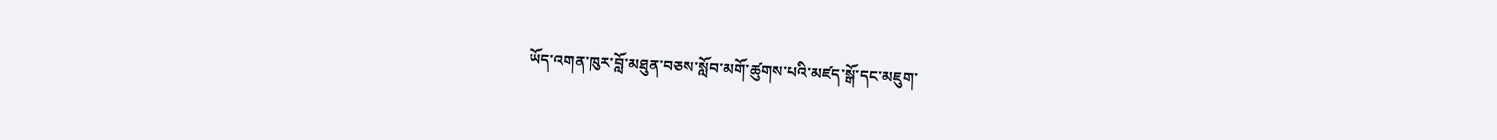ཡོད་འགན་ཁུར་བློ་མཐུན་བཅས་སློབ་མགོ་ཚུགས་པའི་མཛད་སྒོ་དང་མཇུག་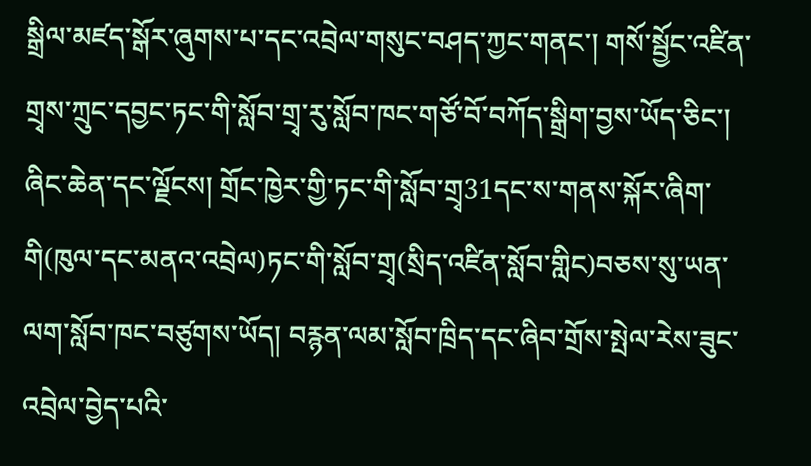སྒྲིལ་མཛད་སྒོར་ཞུགས་པ་དང་འབྲེལ་གསུང་བཤད་ཀྱང་གནང་། གསོ་སྦྱོང་འཛིན་གྲྭས་ཀྲུང་དབྱང་ཏང་གི་སློབ་གྲྭ་རུ་སློབ་ཁང་གཙོ་བོ་བཀོད་སྒྲིག་བྱས་ཡོད་ཅིང་། ཞིང་ཆེན་དང་ལྗོངས། གྲོང་ཁྱེར་གྱི་ཏང་གི་སློབ་གྲྭ31དང་ས་གནས་སྐོར་ཞིག་གི(ཁུལ་དང་མནའ་འབྲེལ)ཏང་གི་སློབ་གྲྭ(སྲིད་འཛིན་སློབ་གླིང)བཅས་སུ་ཡན་ལག་སློབ་ཁང་བཙུགས་ཡོད། བརྙན་ལམ་སློབ་ཁྲིད་དང་ཞིབ་གྲོས་སྤེལ་རེས་ཟུང་འབྲེལ་བྱེད་པའི་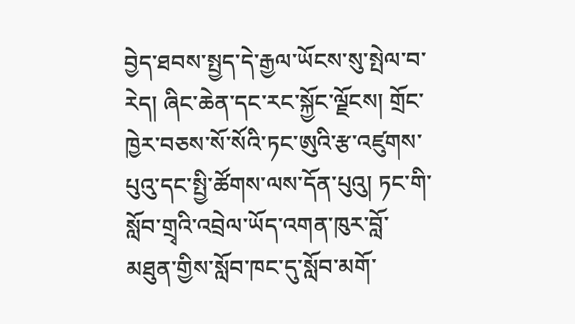བྱེད་ཐབས་སྤྱད་དེ་རྒྱལ་ཡོངས་སུ་སྤེལ་བ་རེད། ཞིང་ཆེན་དང་རང་སྐྱོང་ལྗོངས། གྲོང་ཁྱེར་བཅས་སོ་སོའི་ཏང་ཨུའི་རྩ་འཛུགས་པུའུ་དང་སྤྱི་ཚོགས་ལས་དོན་པུའུ། ཏང་གི་སློབ་གྲྭའི་འབྲེལ་ཡོད་འགན་ཁུར་བློ་མཐུན་གྱིས་སློབ་ཁང་དུ་སློབ་མགོ་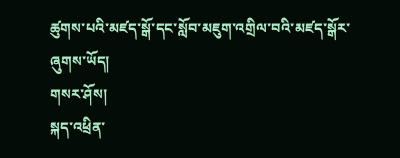ཚུགས་པའི་མཛད་སྒོ་དང་སློབ་མཇུག་འགྲིལ་བའི་མཛད་སྒོར་ཞུགས་ཡོད།
གསར་ཤོས།
སྐད་འཕྲིན་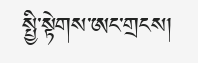སྤྱི་སྟེགས་ཨང་གྲངས།